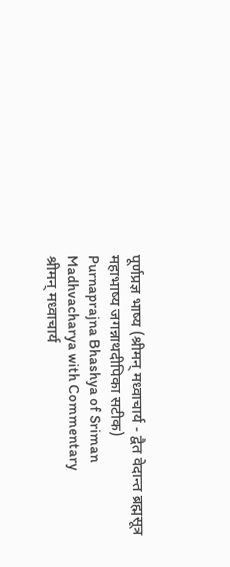पूर्णप्रज्ञ भाष्य (श्रीमन् मध्वाचार्य - द्वैत वेदान्त ब्रह्मसूत्र महाभाष्य जगन्नाथदीपिका सटीक)
Purnaprajna Bhashya of Sriman Madhvacharya with Commentary
श्रीमन् मध्वाचार्य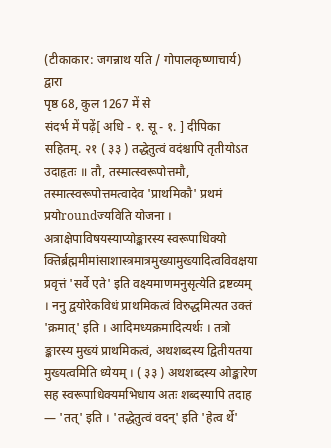(टीकाकार: जगन्नाथ यति / गोपालकृष्णाचार्य) द्वारा
पृष्ठ 68, कुल 1267 में से
संदर्भ में पढ़ें[ अधि - १. सू - १. ] दीपिका सहितम्. २१ ( ३३ ) तद्धेतुत्वं वदंश्चापि तृतीयोऽत उदाहृतः ॥ तौ, तस्मात्स्वरूपोत्तमौ, तस्मात्स्वरूपोत्तमत्वादेव 'प्राथमिकौ' प्रथमं प्रयोroundज्यविति योजना । अत्राक्षेपाविषयस्याप्योङ्कारस्य स्वरूपाधिक्यो क्तिर्ब्रह्ममीमांसाशास्त्रमात्रमुख्यामुख्यादित्वविवक्षया प्रवृत्तं 'सर्वे एते' इति वक्ष्यमाणमनुसृत्येति द्रष्टव्यम् । ननु द्वयोरेकविधं प्राथमिकत्वं विरुद्धमित्यत उक्तं 'क्रमात्' इति । आदिमध्यक्रमादित्यर्थः । तत्रो ङ्कारस्य मुख्यं प्राथमिकत्वं, अथशब्दस्य द्वितीयतया मुख्यत्वमिति ध्येयम् । ( ३३ ) अथशब्दस्य ओङ्कारेण सह स्वरूपाधिक्यमभिधाय अतः शब्दस्यापि तदाह — 'तत्' इति । 'तद्धेतुत्वं वदन्' इति 'हेत्व र्थे'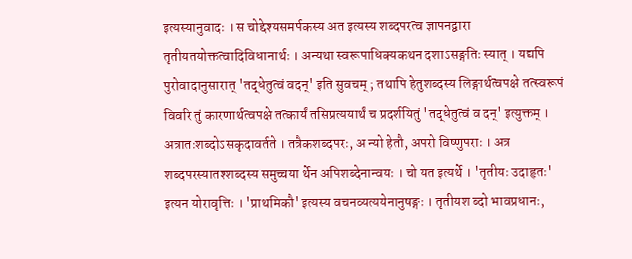इत्यस्यानुवादः । स चोद्देश्यसमर्पकस्य अत इत्यस्य शब्दपरत्व ज्ञापनद्वारा तृतीयतयोक्तत्वादिविधानार्थः । अन्यथा स्वरूपाधिक्यकथन दशाऽसङ्गतिः स्यात् । यद्यपि पुरोवादानुसारात् 'तद्धेतुत्वं वदन्' इति सुवचम् ; तथापि हेतुशब्दस्य लिङ्गार्थत्वपक्षे तत्स्वरूपं विवरि तुं कारणार्थत्वपक्षे तत्कार्यं तसिप्रत्ययार्थं च प्रदर्शयितुं 'तद्धेतुत्वं व दन्' इत्युक्तम् । अत्रातःशब्दोऽसकृदावर्तते । तत्रैकशब्दपरः, अ न्यो हेतौ, अपरो विष्णुपराः । अत्र शब्दपरस्यातश्शब्दस्य समुच्चया र्थेन अपिशब्देनान्वयः । चो यत इत्यर्थे । 'तृतीयः उदाहृतः' इत्यन योरावृत्तिः । 'प्राथमिकौ' इत्यस्य वचनव्यत्ययेनानुषङ्गः । तृतीयश ब्दो भावप्रधानः,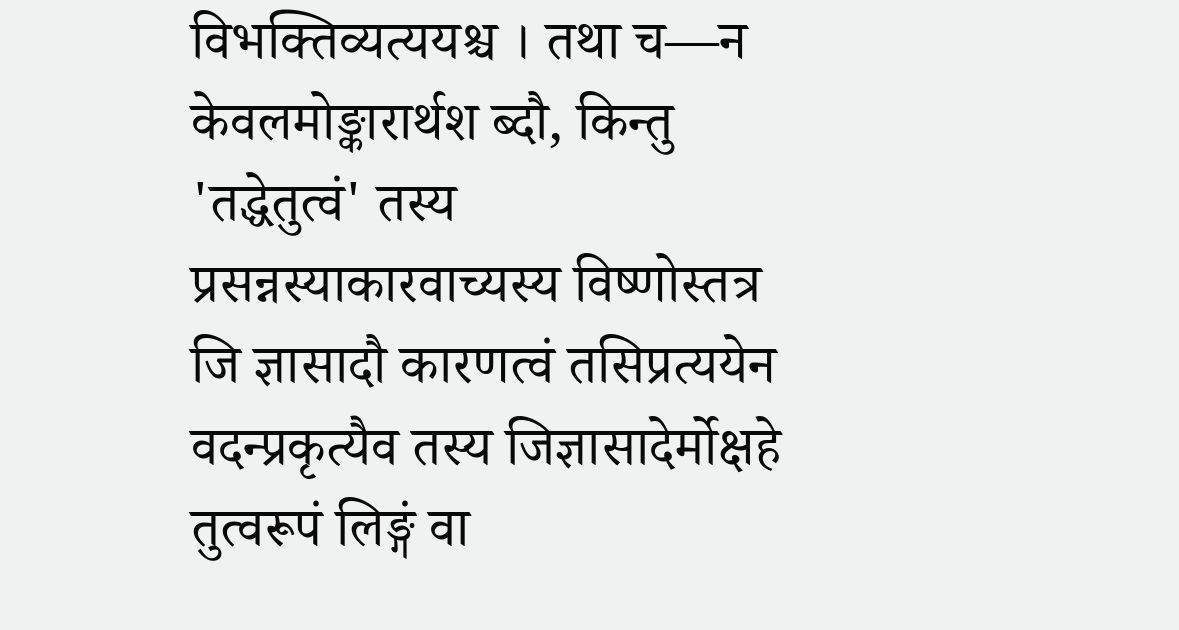विभक्तिव्यत्ययश्च । तथा च—न केवलमोङ्कारार्थश ब्दौ, किन्तु 'तद्धेतुत्वं' तस्य प्रसन्नस्याकारवाच्यस्य विष्णोस्तत्र जि ज्ञासादौ कारणत्वं तसिप्रत्ययेन वदन्प्रकृत्यैव तस्य जिज्ञासादेर्मोक्षहे तुत्वरूपं लिङ्गं वा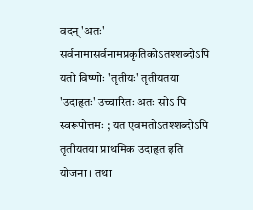वदन् 'अतः' सर्वनामासर्वनामप्रकृतिकोऽतश्शब्दोऽपि यतो विष्णोः 'तृतीयः' तृतीयतया 'उदाहृतः' उच्चारितः अतः सोऽ पि स्वरूपोत्तमः ; यत एवमतोऽतश्शब्दोऽपि तृतीयतया प्राथमिक उदाहृत इति योजना । तथा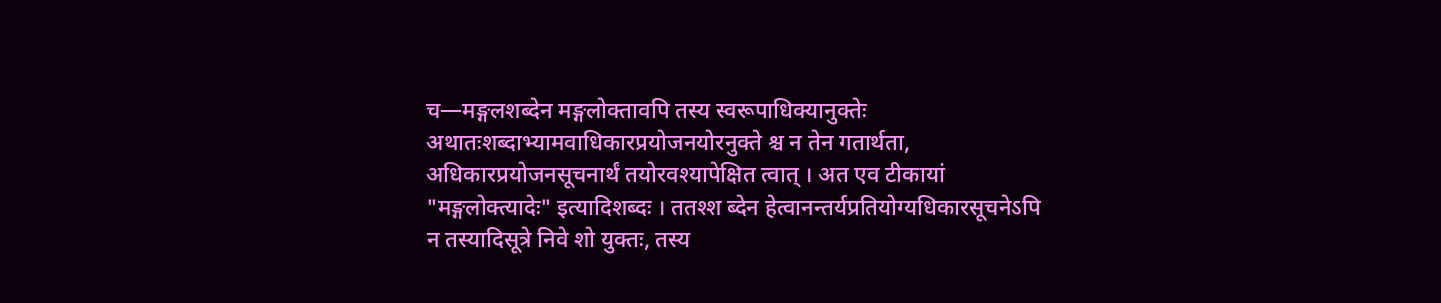च—मङ्गलशब्देन मङ्गलोक्तावपि तस्य स्वरूपाधिक्यानुक्तेः अथातःशब्दाभ्यामवाधिकारप्रयोजनयोरनुक्ते श्च न तेन गतार्थता, अधिकारप्रयोजनसूचनार्थं तयोरवश्यापेक्षित त्वात् । अत एव टीकायां "मङ्गलोक्त्यादेः" इत्यादिशब्दः । ततश्श ब्देन हेत्वानन्तर्यप्रतियोग्यधिकारसूचनेऽपि न तस्यादिसूत्रे निवे शो युक्तः, तस्य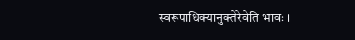स्वरूपाधिक्यानुक्तेरेवेति भावः ।